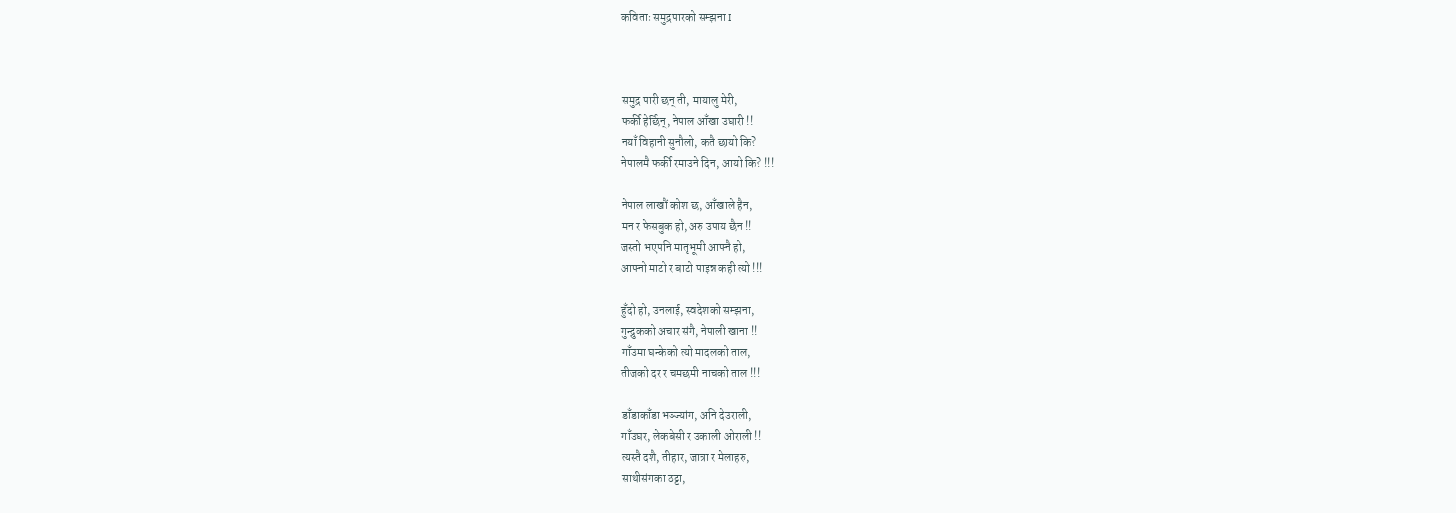कविताः समुद्रपारको सम्झना I



समुद्र पारी छन् ती, मायालु मेरी,
फर्की हेर्छिन्, नेपाल आँखा उघारी !!
नयाँ विहानी सुनौलो, कतै छायो कि?
नेपालमै फर्की रमाउने दिन, आयो कि? !!!

नेपाल लाखौं कोश छ, आँखाले हैन,
मन र फेसबुक हो, अरु उपाय छैन !!
जस्तो भएपनि मातृभूमी आफ्नै हो,
आफ्नो माटो र बाटो पाइन्न कही त्यो !!!

हुँदो हो, उनलाई, स्वदेशको सम्झना,
गुन्द्रुकको अचार संगै, नेपाली खाना !!
गाँउमा घन्केको त्यो मादलको ताल,
तीजको दर र चमछमी नाचको ताल !!!

डाँडाकाँडा भञ्ज्यांग, अनि देउराली,
गाँउघर, लेकबेसी र उकाली ओराली !!
त्यस्तै दशै, तीहार, जात्रा र मेलाहरु,
साथीसंगका ठट्टा,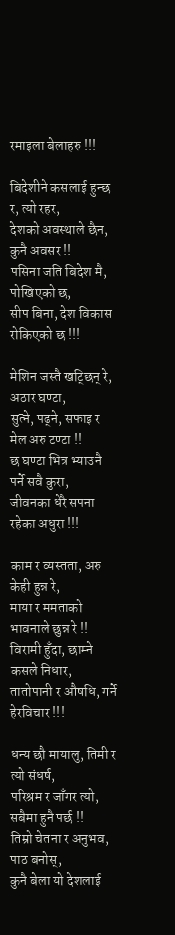रमाइला बेलाहरु !!!

बिदेशीने कसलाई हुन्छ र, त्यो रहर,
देशको अवस्थाले छैन, कुनै अवसर !!
पसिना जति बिदेश मै, पोखिएको छ,
सीप बिना, देश विकास रोकिएको छ !!!

मेशिन जस्तै खट्छिन् रे, अठार घण्टा,
सुत्ने, पढ्ने, सफाइ र मेल अरु टण्टा !!
छ घण्टा भित्र भ्याउनै पर्ने सवै कुरा,
जीवनका धेरै सपना रहेका अधुरा !!!

काम र व्यस्तता, अरु केही हुन्न रे,
माया र ममताको भावनाले छुन्न रे !!
विरामी हुँदा, छाम्ने कसले निधार,
तातोपानी र औषधि, गर्ने हेरविचार !!!

धन्य छौ मायालु, तिमी र त्यो संधर्ष,
परिश्रम र जाँगर त्यो, सबैमा हुनै पर्छ !!
तिम्रो चेतना र अनुभव, पाठ बनोस्,
कुनै बेला यो देशलाई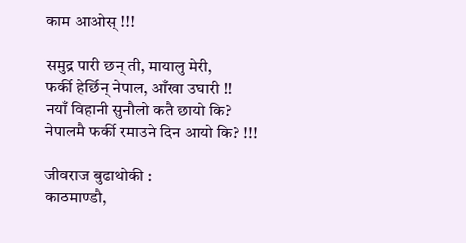काम आओस् !!!

समुद्र पारी छन् ती, मायालु मेरी,
फर्की हेर्छिन् नेपाल, आँखा उघारी !!
नयाँ विहानी सुनौलो कतै छायो कि?
नेपालमै फर्की रमाउने दिन आयो कि? !!!

जीवराज बुढाथोकी :
काठमाण्डौ,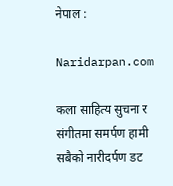नेपाल :

Naridarpan.com

कला साहित्य सुचना र संगीतमा समर्पण हामी सबैको नारीदर्पण डट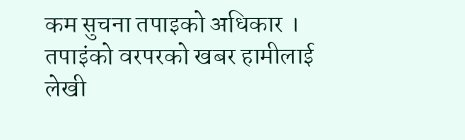कम सुचना तपाइको अधिकार । तपाइंको वरपरको खबर हामीलाई लेखी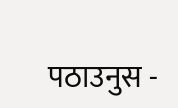पठाउनुस -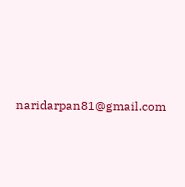naridarpan81@gmail.com